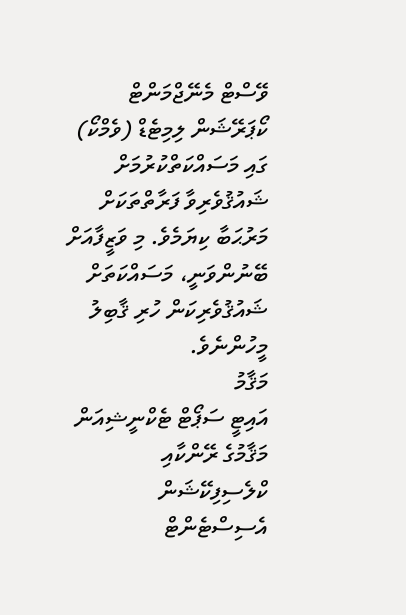ވޭސްޓް މެނޭޖްމަންޓް ކޯޕަރޭޝަން ލިމިޓެޑް (ވެމްކޯ) ގައި މަސައްކަތްކުރުމަށް ޝައުޤުވެރިވާ ފަރާތްތަކަށް މަރުޙަބާ ކިޔަމެވެ. މި ވަޒީފާއަށް ބޭނުންވަނީ، މަސައްކަތަށް ޝައުޤުވެރިކަން ހުރި ޤާބިލު މީހުންނެވެ.
މަޤާމު
އައިޓީ ސަޕޯޓް ޓެކްނީޝިއަން
މަޤާމުގެ ރޭންކާއި ކްލެސިފިކޭޝަން
އެސިސްޓެންޓް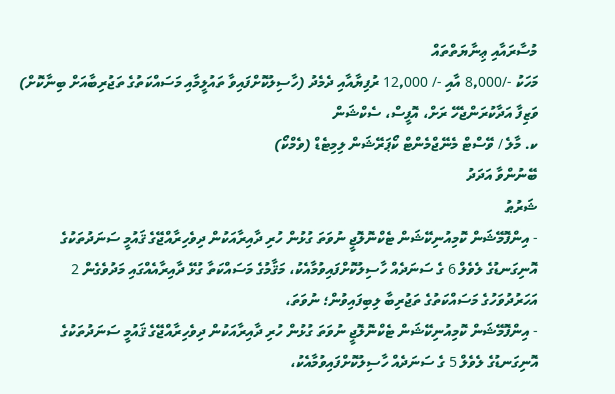މުސާރައާއި ޢިނާޔަތްތައް
މަހަކު -/8,000 އާއި -/ 12,000 ރުފިޔާއާއި ދެމެދު (ހާސިލުކޮށްފައިވާ ތައުލީމާއި މަސައްކަތުގެ ތަޖުރިބާއަށް ބިނާކޮށް)
ވަޒިފާ އަދާކުރަންޖެހޭ ރަށް، އޮފީސް، ސެކްޝަން
ކ. މާލެ / ވޭސްޓް މެނޭޖްމެންޓް ކޯޕަރޭޝަން ލިމިޓެޑް (ވެމްކޯ)
ބޭނުންވާ އަދަދު
ޝަރުޠު
- އިންފޮމޭޝަން ކޮމިއުނިކޭޝަން ޓެކްނޮލޮޖީ ނުވަތަ ގުޅުން ހުރި ދާއިރާއަކުން ދިވެހިރާއްޖޭގެ ޤައުމީ ސަނަދުތަކުގެ އޮނިގަނޑުގެ ލެވެލް 6 ގެ ސަނަދެއް ހާސިލުކޮށްފައިވުމާއެކު، މަޤާމުގެ މަސައްކަތާ ގުޅޭ ދާއިރާއެއްގައި މަދުވެގެން 2 އަހަރުދުވަހުގެ މަސައްކަތުގެ ތަޖުރިބާ ލިބިފައިވުން؛ ނުވަތަ،
- އިންފޮމޭޝަން ކޮމިއުނިކޭޝަން ޓެކްނޮލޮޖީ ނުވަތަ ގުޅުން ހުރި ދާއިރާއަކުން ދިވެހިރާއްޖޭގެ ޤައުމީ ސަނަދުތަކުގެ އޮނިގަނޑުގެ ލެވެލް 5 ގެ ސަނަދެއް ހާސިލުކޮށްފައިވުމާއެކު،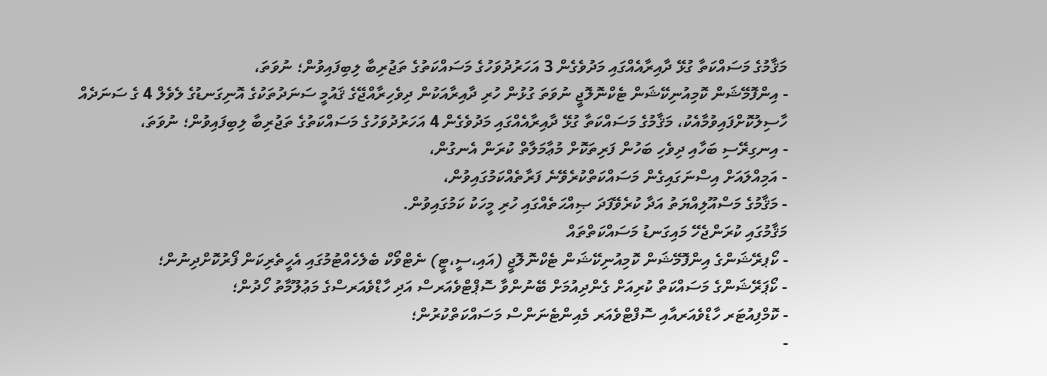މަޤާމުގެ މަސައްކަތާ ގުޅޭ ދާއިރާއެއްގައި މަދުވެގެން 3 އަހަރުދުވަހުގެ މަސައްކަތުގެ ތަޖުރިބާ ލިބިފައިވުން؛ ނުވަތަ،
- އިންފޮމޭޝަން ކޮމިއުނިކޭޝަން ޓެކްނޮލޮޖީ ނުވަތަ ގުޅުން ހުރި ދާއިރާއަކުން ދިވެހިރާއްޖޭގެ ޤައުމީ ސަނަދުތަކުގެ އޮނިގަނޑުގެ ލެވެލް 4 ގެ ސަނަދެއް ހާސިލުކޮށްފައިވުމާއެކު، މަޤާމުގެ މަސައްކަތާ ގުޅޭ ދާއިރާއެއްގައި މަދުވެގެން 4 އަހަރުދުވަހުގެ މަސައްކަތުގެ ތަޖުރިބާ ލިބިފައިވުން؛ ނުވަތަ،
- އިނގިރޭސި ބަހާއި ދިވެހި ބަހުން ފަރިތަކޮށް މުޢާމަލާތް ކުރަން އެނގުން،
- އަމިއްލައަށް އިސްނަގައިގެން މަސައްކަތްކުރެވޭނެ ފަރާތެއްކަމުގައިވުން،
- މަޤާމުގެ މަސްއޫލިއްޔަތު އަދާ ކުރެވޭފަދަ ޞިއްޙަތެއްގައި ހުރި މީހަކު ކަމުގައިވުން.
މަޤާމުގައި ކުރަންޖެހޭ މައިގަނޑު މަސައްކަތްތައް
- ކޯޕރޭޝަންގެ އިންފޮމޭޝަން ކޮމިއުނިކޭޝަން ޓެކްނޮލޮޖީ (އައި،ސީ،ޓީ) ނެޓްވޯކް ބެލެހެއްޓުމުގައި އެހީތެރިކަން ފޯރުކޮށްދިނުން؛
- ކޯޕަރޭޝަންގެ މަސައްކަތް ކުރިއަށް ގެންދިއުމަށް ބޭނުންވާ ސޮޕްޓްވެއަރސް އަދި ހާޑްވެއަރސްގެ މަޢުލޫމާތު ހޯދުން؛
- ކޮމްފިއުޓަރ ހާޑްވެއަރއާއި ސޮފްޓްވެއަރ މެއިންޓެނަންސް މަސައްކަތްކުރުން؛
-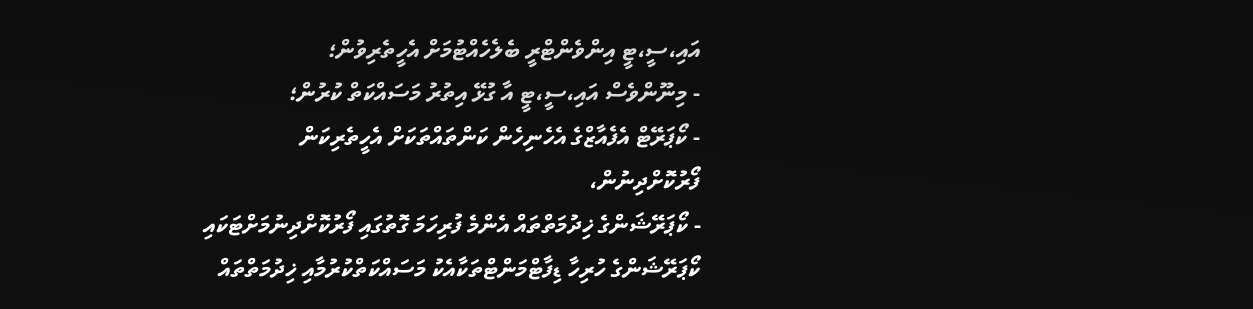އައި،ސީ،ޓީ އިންވެންޓްރީ ބެލެހެއްޓުމަށް އެހީތެރިވުން؛
- މިނޫންވެސް އައި،ސީ،ޓީ އާ ގުޅޭ އިތުރު މަސައްކަތް ކުރުން؛
- ކޯޕަރޭޓް އެފެއާޒްގެ އެހެނިހެން ކަންތައްތަކަށް އެހީތެރިކަން ފޯރުކޮށްދިނުން،
- ކޯޕަރޭޝަންގެ ޚިދުމަތްތައް އެންމެ ފުރިހަމަ ގޮތުގައި ފޯރުކޮށްދިނުމަށްޓަކައި ކޯޕަރޭޝަންގެ ހުރިހާ ޑިފާޓްމަންޓްތަކާއެކު މަސައްކަތްކުރުމާއި ޚިދުމަތްތައް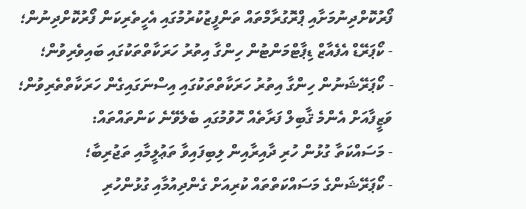ފޯރުކޮށްދިނުމަށާއި ޕްރޮގުރާމްތައް ތަންފީޒުކުރުމުގައި އެހީތެރިކަން ފޯރުކޮށްދިނުން؛
- ކޯޕަރޭޑް އެފެއާޒް ޑިޕާޓްމަންޓުން ހިންގާ އިތުރު ހަރަކާތްތަކުގައި ބައިވެރިވުން؛
- ކޯޕަރޭޝަނުން ހިންގާ އިތުރު ހަރަކާތްތަކުގައި އިސްނަގައިގެން ހަރަކާތްތެރިވުން؛
ވަޒީފާއަށް އެންމެ ޤާބިލް ފަރާތެއް ހޮވުމުގައި ބެލެވޭނެ ކަންތައްތައް:
- މަސައްކަތާ ގުޅުން ހުރި ދާއިރާއިން ލިބިފައިވާ ތަޢުލީމާއި ތަޖުރިބާ؛
- ކޯޕަރޭޝަންގެ މަސައްކަތްތައް ކުރިއަށް ގެންދިއުމާއި ގުޅުންހުރި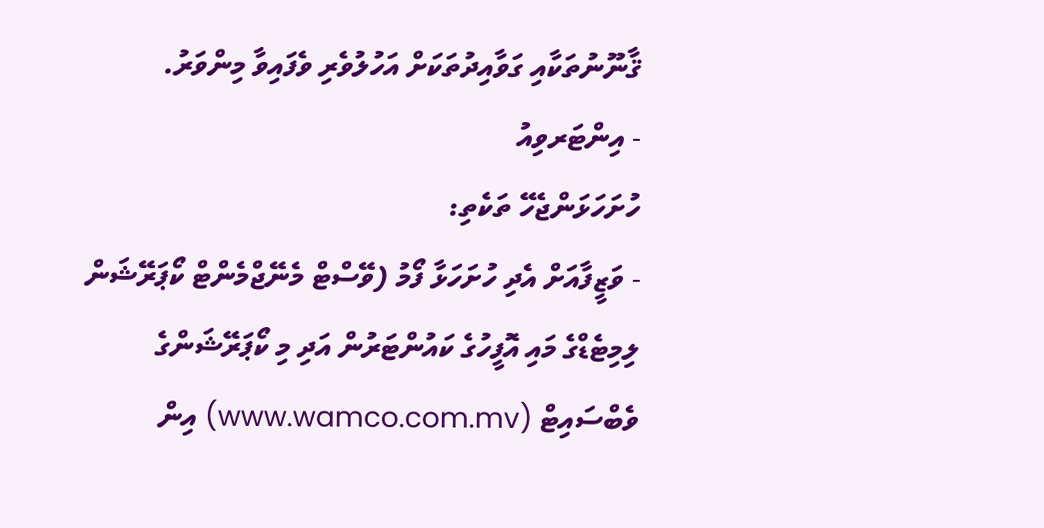ޤާނޫނުތަކާއި ގަވާއިދުތަކަށް އަހުލުވެރި ވެފައިވާ މިންވަރު.
- އިންޓަރވިއު
ހުށަހަޅަންޖެހޭ ތަކެތި:
- ވަޒީފާއަށް އެދި ހުށަހަޅާ ފޯމު (ވޭސްޓް މެނޭޖްމެންޓް ކޯޕަރޭޝަން ލިމިޓެޑްގެ މައި އޮފީހުގެ ކައުންޓަރުން އަދި މި ކޯޕަރޭޝަންގެ ވެބްސައިޓް (www.wamco.com.mv) އިން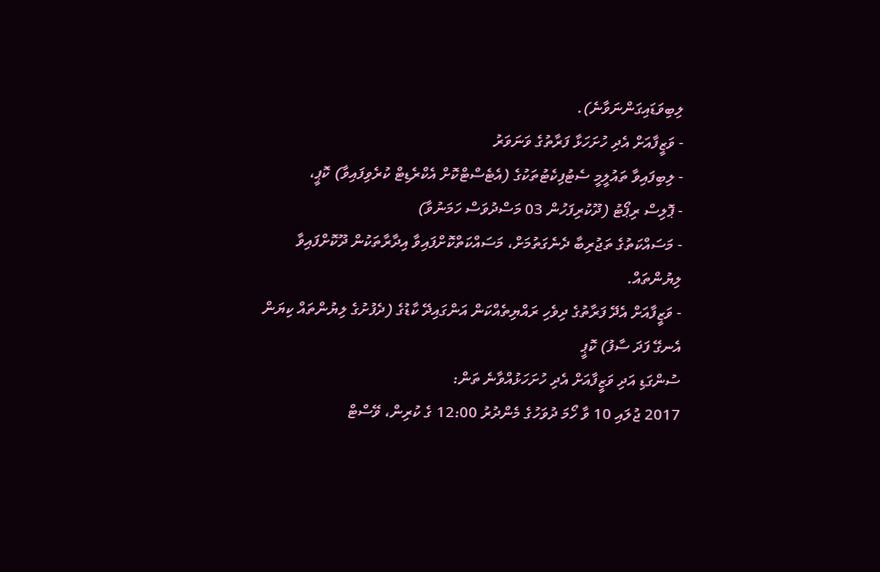ލިބިވަޑައިގަންނަވާނެ).
- ވަޒީފާއަށް އެދި ހުށަހަޅާ ފަރާތުގެ ވަނަވަރު
- ލިބިފައިވާ ތައުލީމީ ސެޓުފިކެޓުތަކުގެ (އެޓެސްޓްކޮށް އެކްރެޑިޓް ކުރެވިފައިވާ) ކޮޕީ،
- ޕޮލިސް ރިޕޯޓު (ދޫކުރިފަހުން 03 މަސްދުވަސް ހަމަނުވާ)
- މަސައްކަތުގެ ތަޖުރިބާ ދެނެގަތުމަށް، މަސައްކަތްކޮށްފައިވާ އިދާރާތަކުން ދޫކޮށްފައިވާ ލިޔުންތައް.
- ވަޒީފާއަށް އެދޭ ފަރާތުގެ ދިވެހި ރައްޔިތެއްކަން އަންގައިދޭ ކާޑުގެ (ދެފުށުގެ ލިޔުންތައް ކިޔަން އެނގޭ ފަދަ ސާފު) ކޮޕީ
ސުންގަޑި އަދި ވަޒީފާއަށް އެދި ހުށަހަޅުއްވާނެ ތަން:
2017 ޖުލައި 10 ވާ ހޯމަ ދުވަހުގެ މެންދުރު 12:00 ގެ ކުރިން، ވޭސްޓް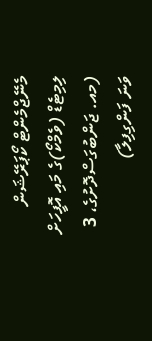މެނޭޖްމެންޓް ކޯޕަރޭޝަން ލިމިޓެޑް (ވެމްކޯ)ގެ މައި އޮފީހަށް (މއ. ޖަންބުގަސްދޮށުގެ، 3 ވަނަ ފަންގިފިލާ)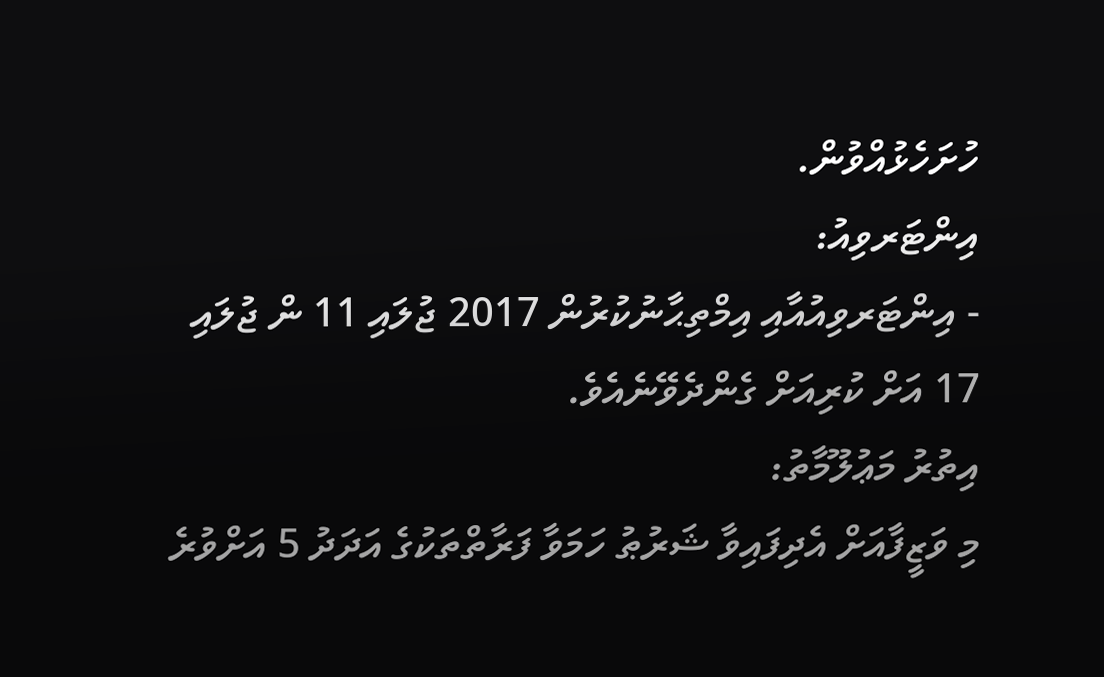ހުށަހެޅުއްވުން.
އިންޓަރވިއު:
- އިންޓަރވިއުއާއި އިމްތިޙާނުކުރުން 2017 ޖުލައި 11 ން ޖުލައި 17 އަށް ކުރިއަށް ގެންދެވޭނެއެވެ.
އިތުރު މަޢުލޫމާތު:
މި ވަޒީފާއަށް އެދިފައިވާ ޝަރުޠު ހަމަވާ ފަރާތްތަކުގެ އަދަދު 5 އަށްވުރެ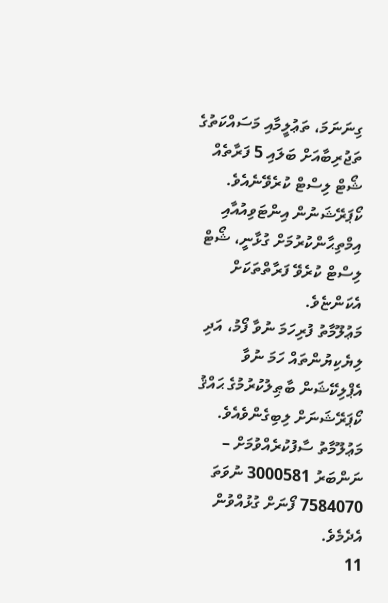ގިނަނަމަ، ތަޢުލީމާއި މަސައްކަތުގެ ތަޖުރިބާއަށް ބަލައި 5 ފަރާތެއް ޝޯޓް ލިސްޓް ކުރެވޭނެއެވެ.
ކޯޕަރޭޝަނުން އިންޓަވިއުއާއި އިމްތިޙާންކުރުމަށް ގުޅާނީ، ޝޯޓް ލިސްޓް ކުރެވޭ ފަރާތްތަކަށް އެކަންޏެވެ.
މަޢުލޫމާތު ފުރިހަމަ ނުވާ ފޯމު، އަދި ލިޔެކިޔުންތައް ހަމަ ނުވާ އެޕްލިކޭޝަން ބާޠިލުކުރުމުގެ ޙައްޤު ކޯޕަރޭޝަނަށް ލިބިގެންވެއެވެ.
މަޢުލޫމާތު ސާފުކުރެއްވުމަށް – ނަންބަރު 3000581 ނުވަތަ 7584070 ފޯނަށް ގުޅުއްވުން އެދެމެވެ.
11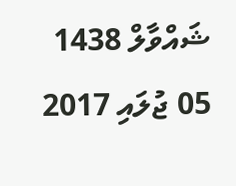ޝައްވާލް 1438
05 ޖުލައި 2017